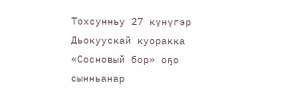Тохсунньу 27 күнүгэр Дьокуускай куоракка «Сосновый бор» оҕо сынньанар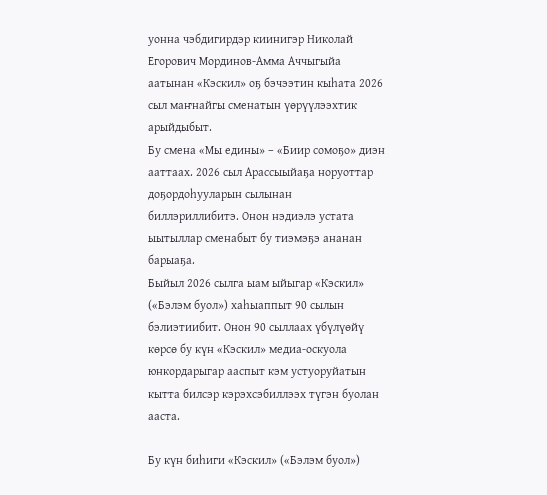уонна чэбдигирдэр киинигэр Николай Егорович Мординов-Амма Аччыгыйа аатынан «Кэскил» оҕ бэчээтин кыһата 2026 сыл маҥнайгы сменатын үөрүүлээхтик арыйдыбыт.
Бу смена «Мы едины» – «Биир сомоҕо» диэн ааттаах. 2026 сыл Арассыыйаҕа норуоттар доҕордоһууларын сылынан биллэриллибитэ. Онон нэдиэлэ устата ыытыллар сменабыт бу тиэмэҕэ ананан барыаҕа.
Быйыл 2026 сылга ыам ыйыгар «Кэскил» («Бэлэм буол») хаһыаппыт 90 сылын бэлиэтиибит. Онон 90 сыллаах үбүлүөйү көрсө бу күн «Кэскил» медиа-оскуола юнкордарыгар ааспыт кэм устуоруйатын кытта билсэр кэрэхсэбиллээх түгэн буолан ааста.

Бу күн биһиги «Кэскил» («Бэлэм буол»)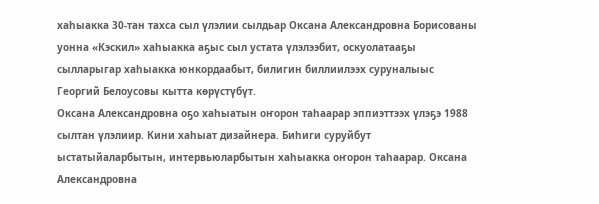хаһыакка 30-тан тахса сыл үлэлии сылдьар Оксана Александровна Борисованы уонна «Кэскил» хаһыакка аҕыс сыл устата үлэлээбит, оскуолатааҕы сылларыгар хаһыакка юнкордаабыт, билигин биллиилээх суруналыыс Георгий Белоусовы кытта көрүстүбүт.
Оксана Александровна оҕо хаһыатын оҥорон таһаарар эппиэттээх үлэҕэ 1988 сылтан үлэлиир. Кини хаһыат дизайнера. Биһиги суруйбут ыстатыйаларбытын, интервьюларбытын хаһыакка оҥорон таһаарар. Оксана Александровна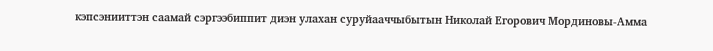кэпсэнииттэн саамай сэргээбиппит диэн улахан суруйааччыбытын Николай Егорович Мординовы-Амма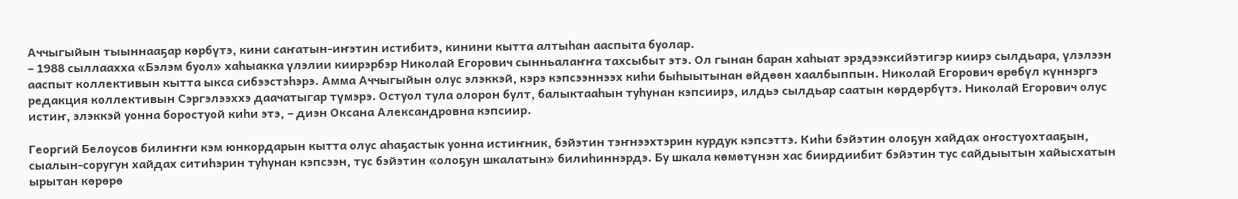Аччыгыйын тыыннааҕар көрбүтэ, кини саҥатын-иҥэтин истибитэ, кинини кытта алтыһан ааспыта буолар.
– 1988 сыллаахха «Бэлэм буол» хаһыакка үлэлии киирэрбэр Николай Егорович сынньалаҥҥа тахсыбыт этэ. Ол гынан баран хаһыат эрэдээксийэтигэр киирэ сылдьара, үлэлээн ааспыт коллективын кытта ыкса сибээстэһэрэ. Амма Аччыгыйын олус элэккэй, кэрэ кэпсээннээх киһи быһыытынан өйдөөн хаалбыппын. Николай Егорович өрөбүл күннэргэ редакция коллективын Сэргэлээххэ даачатыгар түмэрэ. Остуол тула олорон булт, балыктааһын туһунан кэпсиирэ, илдьэ сылдьар саатын көрдөрбүтэ. Николай Егорович олус истиҥ, элэккэй уонна боростуой киһи этэ, – диэн Оксана Александровна кэпсиир.

Георгий Белоусов билиҥҥи кэм юнкордарын кытта олус аһаҕастык уонна истиҥник, бэйэтин тэҥнээхтэрин курдук кэпсэттэ. Киһи бэйэтин олоҕун хайдах оҥостуохтааҕын, сыалын-соругун хайдах ситиһэрин туһунан кэпсээн, тус бэйэтин «олоҕун шкалатын» билиһиннэрдэ. Бу шкала көмөтүнэн хас биирдиибит бэйэтин тус сайдыытын хайысхатын ырытан көрөрө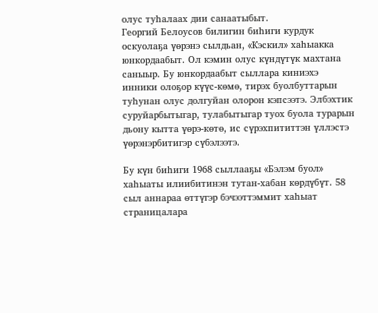олус туһалаах дии санаатыбыт.
Георгий Белоусов билигин биһиги курдук оскуолаҕа үөрэнэ сылдьан, «Кэскил» хаһыакка юнкордаабыт. Ол кэмин олус күндүтүк махтана саныыр. Бу юнкордаабыт сыллара киниэхэ инники олоҕор күүс-көмө, тирэх буолбуттарын туһунан олус долгуйан олорон кэпсээтэ. Элбэхтик суруйарбытыгар, тулабытыгар туох буола турарын дьону кытта үөрэ-көтө, ис сүрэхпититтэн үллэстэ үөрэнэрбитигэр сүбэлээтэ.

Бу күн биһиги 1968 сыллааҕы «Бэлэм буол» хаһыаты илиибитинэн тутан-хабан көрдүбүт. 58 сыл аннараа өттүгэр бэчээттэммит хаһыат страницалара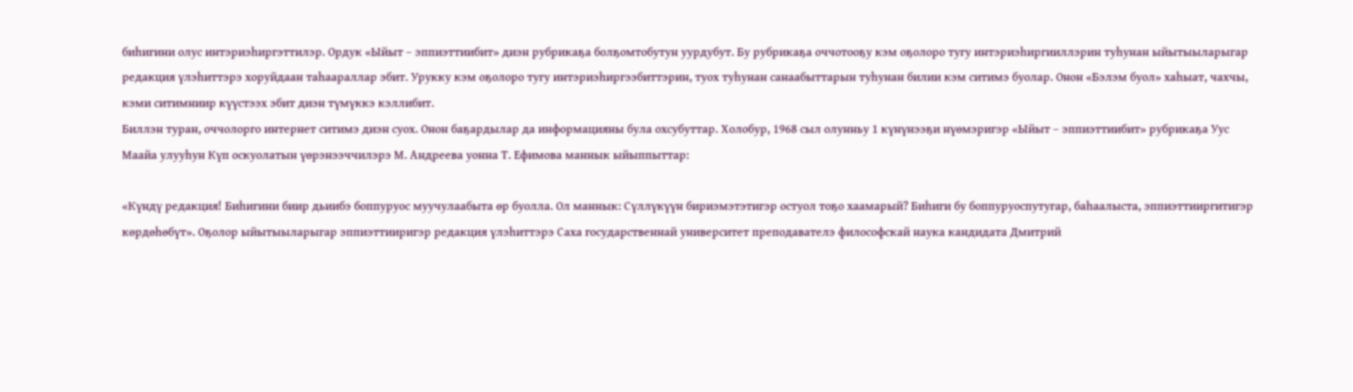биһигини олус интэриэһиргэттилэр. Ордук «Ыйыт – эппиэттиибит» диэн рубрикаҕа болҕомтобутун уурдубут. Бу рубрикаҕа оччотооҕу кэм оҕолоро тугу интэриэһиргииллэрин туһунан ыйытыыларыгар редакция үлэһиттэрэ хоруйдаан таһаараллар эбит. Урукку кэм оҕолоро тугу интэриэһиргээбиттэрин, туох туһунан санаабыттарын туһунан билии кэм ситимэ буолар. Онон «Бэлэм буол» хаһыат, чахчы, кэми ситимниир күүстээх эбит диэн түмүккэ кэллибит.
Биллэн туран, оччолорго интернет ситимэ диэн суох. Онон баҕардылар да информацияны була охсубуттар. Холобур, 1968 сыл олунньу 1 күнүнээҕи нүөмэригэр «Ыйыт – эппиэттиибит» рубрикаҕа Уус Маайа улууһун Күп оскуолатын үөрэнээччилэрэ М. Андреева уонна Т. Ефимова маннык ыйыппыттар:

«Күндү редакция! Биһигини биир дьиибэ боппуруос муучулаабыта өр буолла. Ол маннык: Сүллүкүүн бириэмэтэтигэр остуол тоҕо хаамарый? Биһиги бу боппуруоспутугар, баһаалыста, эппиэттииргитигэр көрдөһөбүт». Оҕолор ыйытыыларыгар эппиэттииригэр редакция үлэһиттэрэ Саха государственнай университет преподавателэ философскай наука кандидата Дмитрий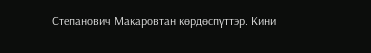Степанович Макаровтан көрдөспүттэр. Кини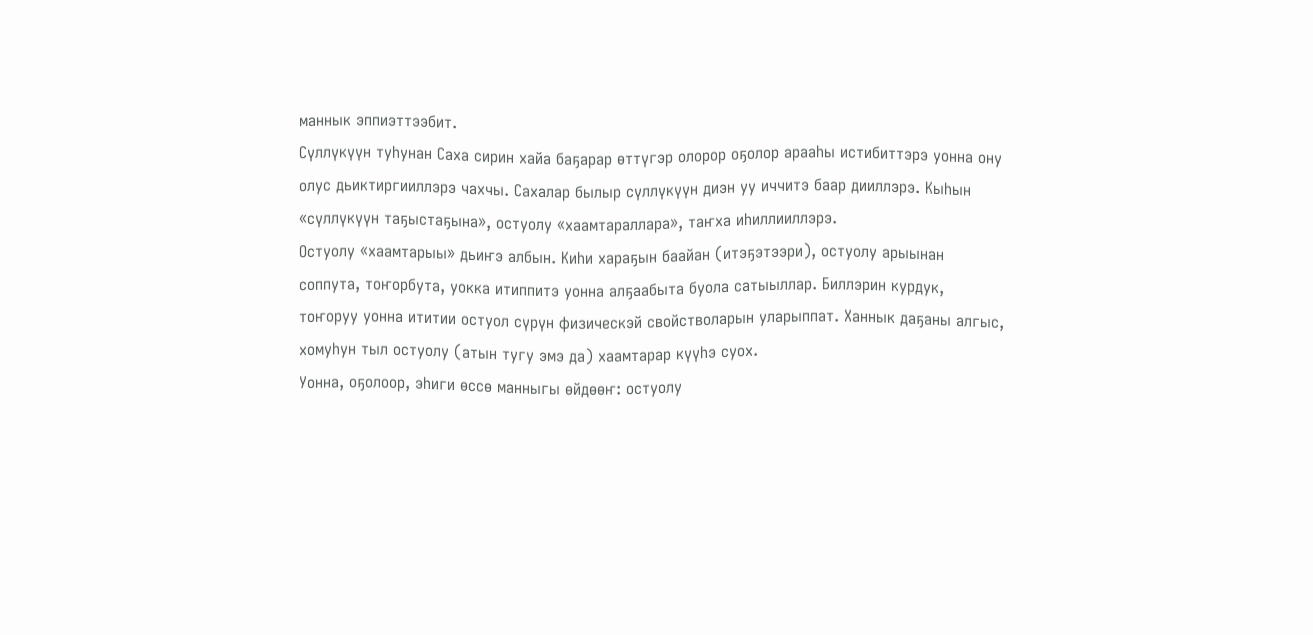маннык эппиэттээбит.
Сүллүкүүн туһунан Саха сирин хайа баҕарар өттүгэр олорор оҕолор арааһы истибиттэрэ уонна ону олус дьиктиргииллэрэ чахчы. Сахалар былыр сүллүкүүн диэн уу иччитэ баар дииллэрэ. Кыһын «сүллүкүүн таҕыстаҕына», остуолу «хаамтараллара», таҥха иһиллииллэрэ.
Остуолу «хаамтарыы» дьиҥэ албын. Киһи хараҕын баайан (итэҕэтээри), остуолу арыынан соппута, тоҥорбута, уокка итиппитэ уонна алҕаабыта буола сатыыллар. Биллэрин курдук, тоҥоруу уонна ититии остуол сүрүн физическэй свойстволарын уларыппат. Ханнык даҕаны алгыс, хомуһун тыл остуолу (атын тугу эмэ да) хаамтарар күүһэ суох.
Уонна, оҕолоор, эһиги өссө манныгы өйдөөҥ: остуолу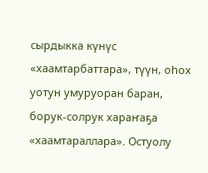сырдыкка күнүс «хаамтарбаттара», түүн, оһох уотун умуруоран баран, борук-солрук хараҥаҕа «хаамтараллара». Остуолу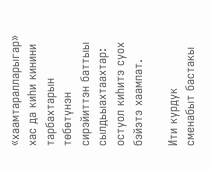«хаамтаралларыгар» хас да киһи кинини тарбахтарын төбөтүнэн сирэйиттэн баттыы сылдьыахтаахтар: остуол киһитэ суох бэйэтэ хаампат.

Ити курдук сменабыт бастакы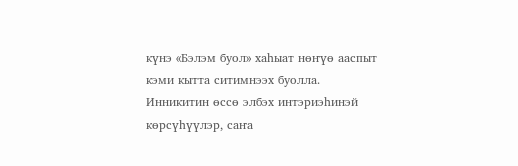күнэ «Бэлэм буол» хаһыат нөҥүө ааспыт кэми кытта ситимнээх буолла. Инникитин өссө элбэх интэриэһинэй көрсүһүүлэр, саҥа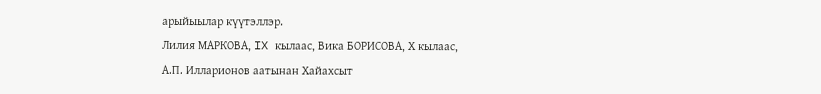арыйыылар күүтэллэр.
Лилия МАРКОВА, IX кылаас, Вика БОРИСОВА, Х кылаас,
А.П. Илларионов аатынан Хайахсыт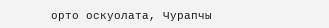орто оскуолата, Чурапчы